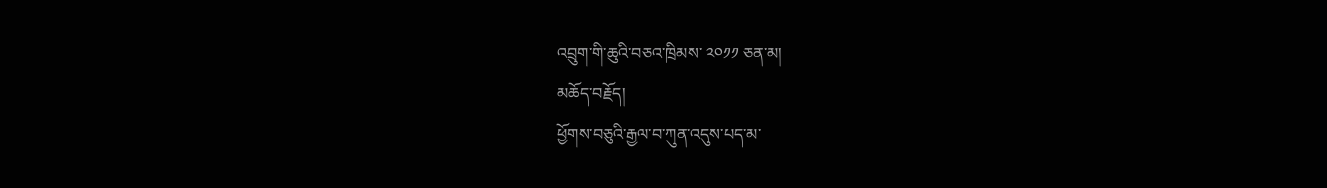འབྲུག་གི་ཆུའི་བཅའ་ཁྲིམས་ ༢༠༡༡ ཅན་མ།
མཆོད་བརྗོད།
ཕྱོགས་བཅུའི་རྒྱལ་བ་ཀུན་འདུས་པད་མ་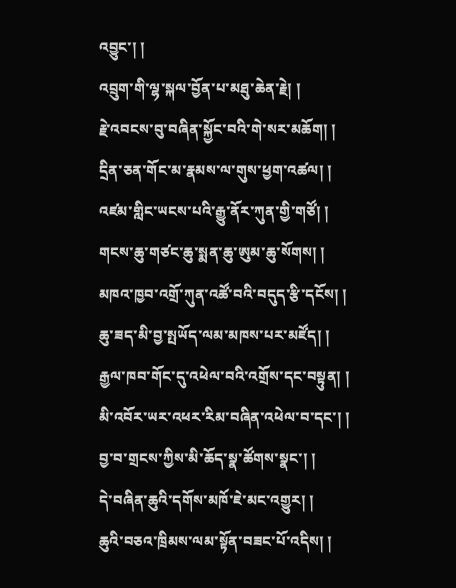འབྱུང་། །
འབྲུག་གི་ལྷ་སྐལ་བྱོན་པ་མཐུ་ཆེན་རྗེ། །
རྗེ་འབངས་བུ་བཞིན་སྐྱོང་བའི་གེ་སར་མཆོག། །
དྲིན་ཅན་གོང་མ་རྣམས་ལ་གུས་ཕྱག་འཚལ། །
འཛམ་གླིང་ཡངས་པའི་རྒྱུ་ནོར་ཀུན་གྱི་གཙོ། །
གངས་ཆུ་གཙང་ཆུ་སྨན་ཆུ་ཨུམ་ཆུ་སོགས། །
མཁའ་ཁྱབ་འགྲོ་ཀུན་འཚོ་བའི་བདུད་རྩི་དངོས། །
ཆུ་ཟད་མི་བྱ་སྤཡོད་ལམ་མཁས་པར་མཛོད། །
རྒྱལ་ཁབ་གོང་དུ་འཕེལ་བའི་འགྲོས་དང་བསྟུན། །
མི་འབོར་ཡར་འཕར་རིམ་བཞིན་འཕེལ་བ་དང་། །
བྱ་བ་གྲངས་ཀྱིས་མི་ཆོད་སྣ་ཚོགས་སྣང་། །
དེ་བཞིན་ཆུའི་དགོས་མཁོ་ཇེ་མང་འགྱུར། །
ཆུའི་བཅའ་ཁྲིམས་ལམ་སྟོན་བཟང་པོ་འདིས། །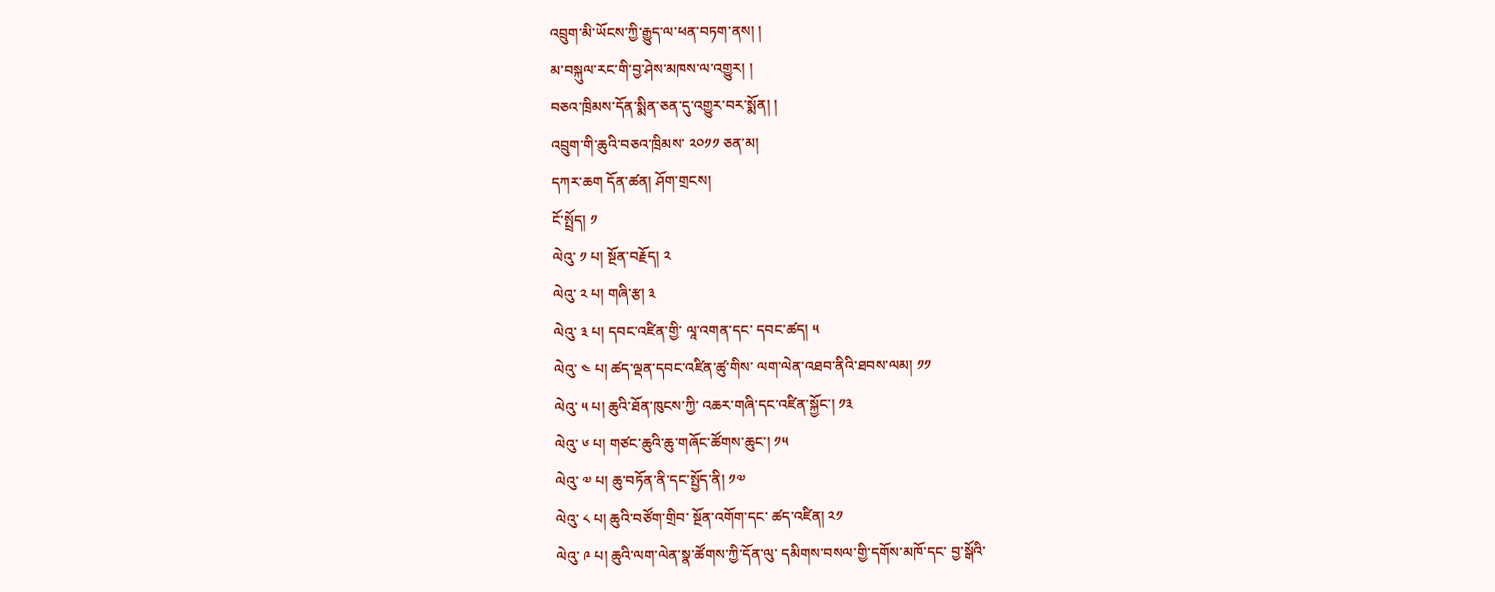འབྲུག་མི་ཡོངས་ཀྱི་རྒྱུད་ལ་ཕན་བཏག་ནས། །
མ་བསྐུལ་རང་གི་བྱ་ཤེས་མཁས་ལ་འགྱུར། །
བཅའ་ཁྲིམས་དོན་སྨིན་ཅན་དུ་འགྱུར་བར་སྨོན། །
འབྲུག་གི་ཆུའི་བཅའ་ཁྲིམས་ ༢༠༡༡ ཅན་མ།
དཀར་ཆག དོན་ཚན། ཤོག་གྲངས།
ངོ་སྤྲོད། ༡
ལེའུ་ ༡ པ། སྔོན་བརྗོད། ༢
ལེའུ་ ༢ པ། གཞི་རྩ། ༣
ལེའུ་ ༣ པ། དབང་འཛིན་གྱི་ ལཱ་འགན་དང་ དབང་ཚད། ༥
ལེའུ་ ༤ པ། ཚད་ལྡན་དབང་འཛིན་ཚུ་གིས་ ལག་ལེན་འཐབ་ནིའི་ཐབས་ལམ། ༡༡
ལེའུ་ ༥ པ། ཆུའི་ཐོན་ཁུངས་ཀྱི་ འཆར་གཞི་དང་འཛིན་སྐྱོང་། ༡༣
ལེའུ་ ༦ པ། གཙང་ཆུའི་ཆུ་གཞོང་ཚོགས་ཆུང་། ༡༥
ལེའུ་ ༧ པ། ཆུ་བཏོན་ནི་དང་སྤྱོད་ནི། ༡༧
ལེའུ་ ༨ པ། ཆུའི་བཙོག་གྲིབ་ སྔོན་འགོག་དང་ ཚད་འཛིན། ༢༡
ལེའུ་ ༩ པ། ཆུའི་ལག་ལེན་སྣ་ཚོགས་ཀྱི་དོན་ལུ་ དམིགས་བསལ་གྱི་དགོས་མཁོ་དང་ བྱ་སྒོའི་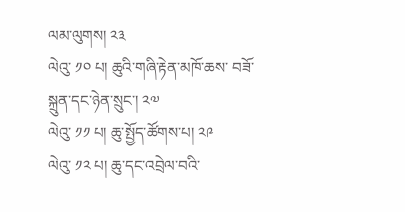ལམ་ལུགས། ༢༣
ལེའུ་ ༡༠ པ། ཆུའི་གཞི་རྟེན་མཁོ་ཆས་ བཟོ་སྐྲུན་དང་ཉེན་སྲུང་། ༢༧
ལེའུ་ ༡༡ པ། ཆུ་སྤྱོད་ཚོགས་པ། ༢༩
ལེའུ་ ༡༢ པ། ཆུ་དང་འབྲེལ་བའི་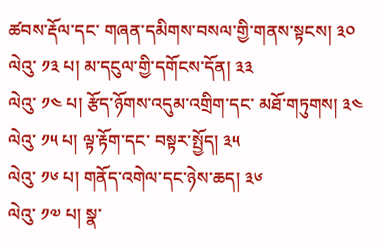ཚབས་རྡོལ་དང་ གཞན་དམིགས་བསལ་གྱི་གནས་སྟངས། ༣༠
ལེའུ་ ༡༣ པ། མ་དངུལ་གྱི་དགོངས་དོན། ༣༣
ལེའུ་ ༡༤ པ། རྩོད་ཉོགས་འདུམ་འགྲིག་དང་ མཐོ་གཏུགས། ༣༤
ལེའུ་ ༡༥ པ། ལྟ་རྟོག་དང་ བསྟར་སྤྱོད། ༣༥
ལེའུ་ ༡༦ པ། གནོད་འགེལ་དང་ཉེས་ཆད། ༣༦
ལེའུ་ ༡༧ པ། སྣ་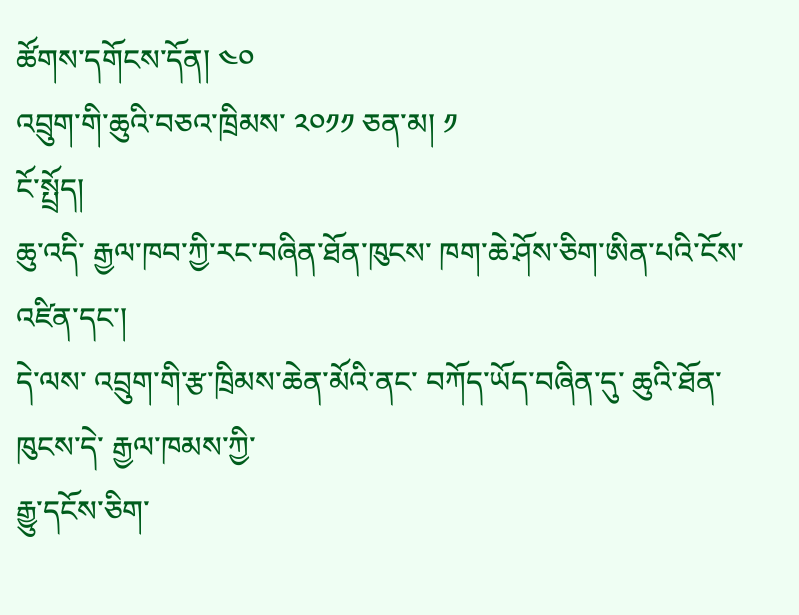ཚོགས་དགོངས་དོན། ༤༠
འབྲུག་གི་ཆུའི་བཅའ་ཁྲིམས་ ༢༠༡༡ ཅན་མ། ༡
ངོ་སྤྲོད།
ཆུ་འདི་ རྒྱལ་ཁབ་ཀྱི་རང་བཞིན་ཐོན་ཁུངས་ ཁག་ཆེ་ཤོས་ཅིག་ཨིན་པའི་ངོས་འཛིན་དང་།
དེ་ལས་ འབྲུག་གི་རྩ་ཁྲིམས་ཆེན་མོའི་ནང་ བཀོད་ཡོད་བཞིན་དུ་ ཆུའི་ཐོན་ཁུངས་དེ་ རྒྱལ་ཁམས་ཀྱི་
རྒྱུ་དངོས་ཅིག་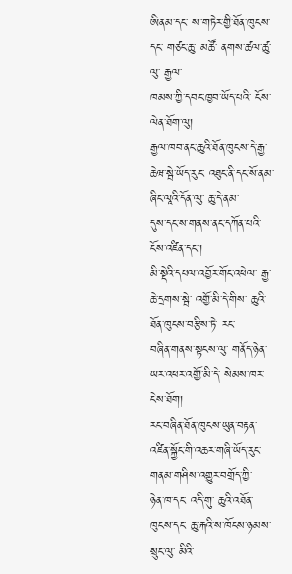ཨིནམ་དང་ ས་གཏེར་གྱི་ཐོན་ཁུངས་དང་ གཙང་ཆུ་ མཚོ་ ནགས་ཚལ་ཚུ་ལུ་ རྒྱལ་
ཁམས་ཀྱི་དབང་ཁྱབ་ཡོད་པའི་ ངོས་ལེན་ཐོག་ལུ།
རྒྱལ་ཁབ་ནང་ཆུའི་ཐོན་ཁུངས་དེ་རྒྱ་ཆེཝ་སྦེ་ཡོད་རུང་ འཐུང་ནི་དང་སོ་ནམ་ཞིང་ལཱའི་དོན་ལུ་ ཆུ་དེ་ནམ་
དུས་དང་ས་གནས་ནང་དཀོན་པའི་ ངོས་འཛིན་དང་།
མི་སྡེའི་དཔལ་འབྱོར་གོང་འཕེལ་ རྒྱ་ཆེ་དྲགས་སྦེ་ འགྱོ་མི་དེ་གིས་ ཆུའི་ཐོན་ཁུངས་བརྩིས་ཏེ་ རང་
བཞིན་གནས་སྟངས་ལུ་ གནོད་ཉེན་ཡར་འཕར་འགྱོ་མི་དེ་ སེམས་ཁར་ངེས་ཐོག།
རང་བཞིན་ཐོན་ཁུངས་ཡུན་བརྟན་འཛིན་སྐྱོང་གི་འཆར་གཞི་ཡོད་རུང་ གནམ་གཤིས་འགྱུར་བགྲོད་ཀྱི་
ཉེན་ཁ་དང་ འདི་གུ་ ཆུའི་འཐོན་ཁུངས་དང་ ཆུ་རྐའི་ས་ཁོངས་ཉམས་སྲུང་ལུ་ མིའི་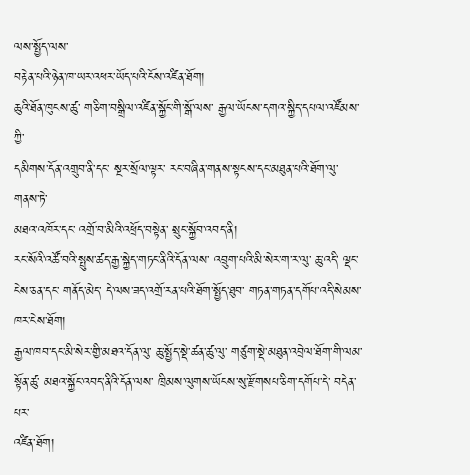ལས་སྤྱོད་ལས་
བརྟེན་པའི་ཉེན་ཁ་ཡར་འཕར་ཡོད་པའི་ངོས་འཛིན་ཐོག།
ཆུའི་ཐོན་ཁུངས་ཚུ་ གཅིག་བསྒྲིལ་འཛིན་སྐྱོང་གི་སྒོ་ལས་ རྒྱལ་ཡོངས་དགའ་སྐྱིད་དཔལ་འཛོམས་ཀྱི་
དམིགས་དོན་འགྲུབ་ནི་དང་ སྔར་སྲོལ་ལྟར་ རང་བཞིན་གནས་སྟངས་དང་མཐུན་པའི་ཐོག་ལུ་གནས་ཏེ་
མཐའ་འཁོར་དང་ འགྲོ་བ་མིའི་འཕྲོད་བསྟེན་ སྲུང་སྐྱོབ་འབད་ནི།
རང་སོའི་འཚོ་བའི་སྤུས་ཚད་རྒྱ་སྐྱེད་གཏང་ནིའི་དོན་ལས་ འབྲུག་པའི་མི་སེར་ག་ར་ལུ་ ཆུ་འདི་ ལྡང་
ངེས་ཅན་དང་ གནོད་མེད་ དེ་ལས་ཟད་འགྲོ་རན་པའི་ཐོག་སྤྱོད་ཐུབ་ གཏན་གཏན་དགོཔ་འདི་སེམས་
ཁར་ངེས་ཐོག།
རྒྱལ་ཁབ་དང་མི་སེར་གྱི་མཐའ་དོན་ལུ་ ཆུ་སྤྱོད་སྡེ་ཚན་ཚུ་ལུ་ གཙུག་སྡེ་མཐུན་འབྲེལ་ཐོག་གི་ལམ་
སྟོན་ཚུ་ མཐའ་སྐྱོང་འབད་ནིའི་དོན་ལས་ ཁྲིམས་ལུགས་ཡོངས་སུ་རྫོགསཔ་ཅིག་དགོཔ་དེ་ བདེན་པར་
འཛིན་ཐོག།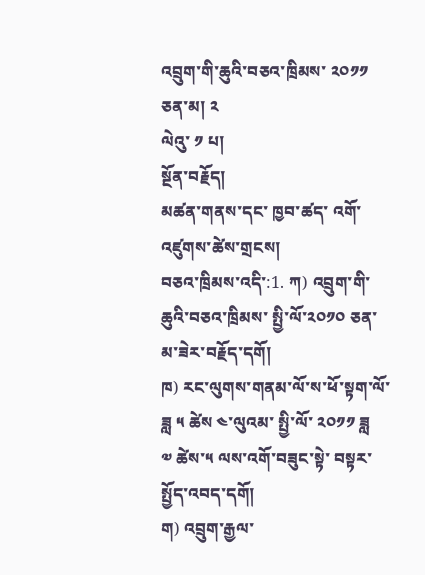འབྲུག་གི་ཆུའི་བཅའ་ཁྲིམས་ ༢༠༡༡ ཅན་མ། ༢
ལེའུ་ ༡ པ།
སྔོན་བརྗོད།
མཚན་གནས་དང་ ཁྱབ་ཚད་ འགོ་འཛུགས་ཚེས་གྲངས།
བཅའ་ཁྲིམས་འདི་:1. ཀ) འབྲུག་གི་ཆུའི་བཅའ་ཁྲིམས་ སྤྱི་ལོ་༢༠༡༠ ཅན་མ་ཟེར་བརྗོད་དགོ།
ཁ) རང་ལུགས་གནམ་ལོ་ས་ཕོ་སྟག་ལོ་ ཟླ ༥ ཚེས ༤་ལུའམ་ སྤྱི་ལོ་ ༢༠༡༡ ཟླ
༧ ཚེས་༥ ལས་འགོ་བཟུང་སྟེ་ བསྟར་སྤྱོད་འབད་དགོ།
ག) འབྲུག་རྒྱལ་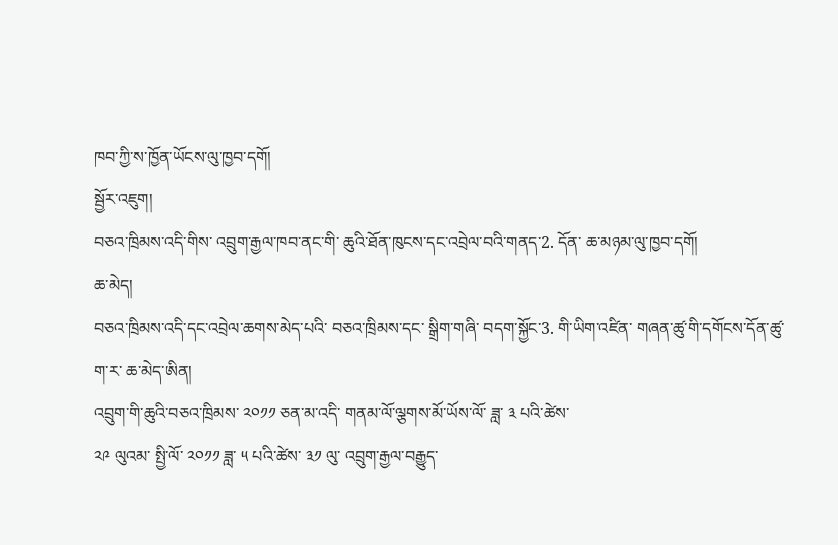ཁབ་ཀྱི་ས་ཁྱོན་ཡོངས་ལུ་ཁྱབ་དགོ།
སྦྱོར་འཇུག།
བཅའ་ཁྲིམས་འདི་གིས་ འབྲུག་རྒྱལ་ཁབ་ནང་གི་ ཆུའི་ཐོན་ཁུངས་དང་འབྲེལ་བའི་གནད་2. དོན་ ཆ་མཉམ་ལུ་ཁྱབ་དགོ།
ཆ་མེད།
བཅའ་ཁྲིམས་འདི་དང་འབྲེལ་ཆགས་མེད་པའི་ བཅའ་ཁྲིམས་དང་ སྒྲིག་གཞི་ བདག་སྐྱོང་3. གི་ཡིག་འཛིན་ གཞན་ཚུ་གི་དགོངས་དོན་ཚུ་ག་ར་ ཆ་མེད་ཨིན།
འབྲུག་གི་ཆུའི་བཅའ་ཁྲིམས་ ༢༠༡༡ ཅན་མ་འདི་ གནམ་ལོ་ལྕགས་མོ་ཡོས་ལོ་ ཟླ་ ༣ པའི་ཚེས་
༢༩ ལུའམ་ སྤྱི་ལོ་ ༢༠༡༡ ཟླ་ ༥ པའི་ཚེས་ ༣༡ ལུ་ འབྲུག་རྒྱལ་བརྒྱུད་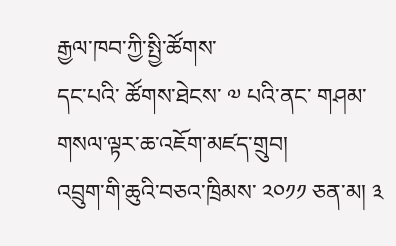རྒྱལ་ཁབ་ཀྱི་སྤྱི་ཚོགས་
དང་པའི་ ཚོགས་ཐེངས་ ༧ པའི་ནང་ གཤམ་གསལ་ལྟར་ཆ་འཇོག་མཛད་གྲུབ།
འབྲུག་གི་ཆུའི་བཅའ་ཁྲིམས་ ༢༠༡༡ ཅན་མ། ༣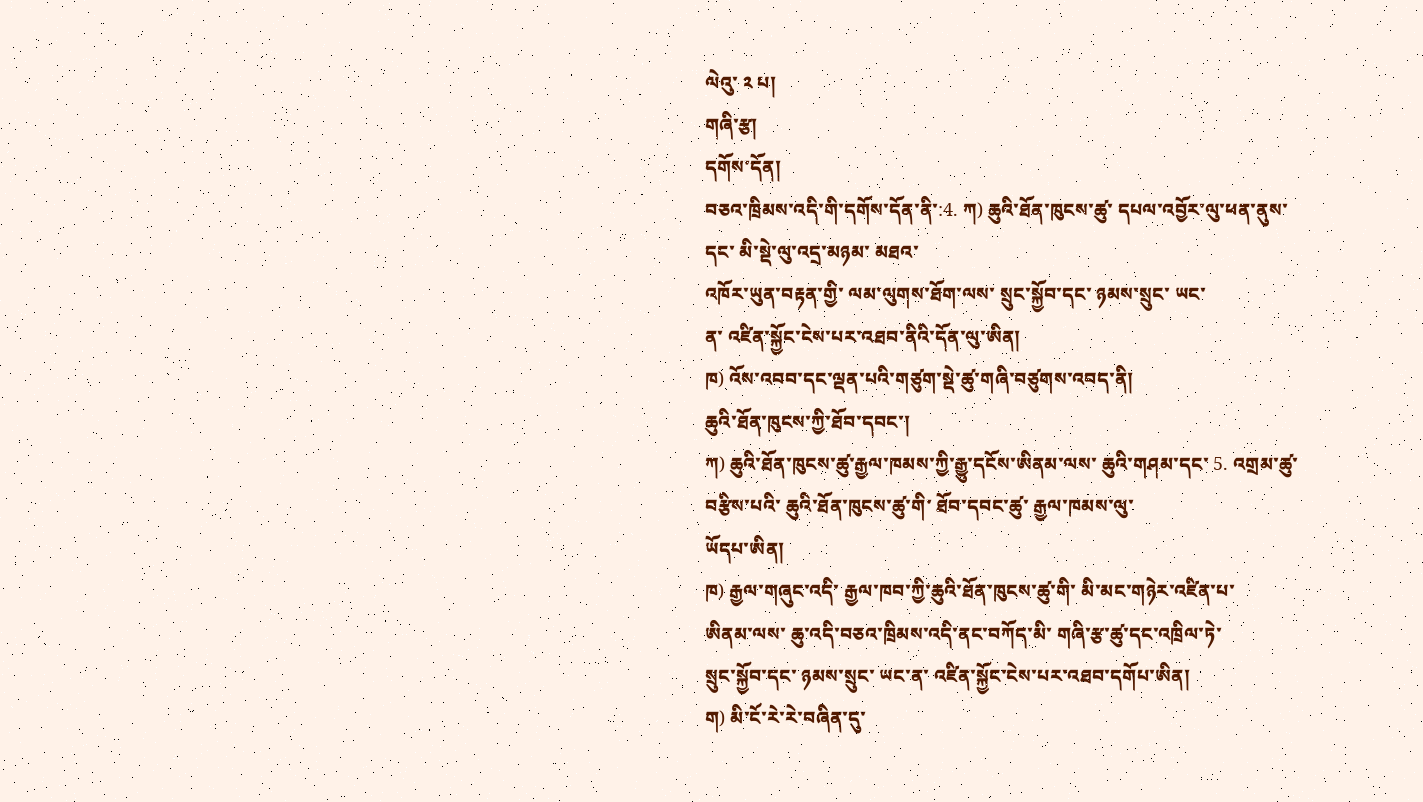ལེའུ་ ༢ པ།
གཞི་རྩ།
དགོས་དོན།
བཅའ་ཁྲིམས་འདི་གི་དགོས་དོན་ནི་:4. ཀ) ཆུའི་ཐོན་ཁུངས་ཚུ་ དཔལ་འབྱོར་ལུ་ཕན་ནུས་དང་ མི་སྡེ་ལུ་འདྲ་མཉམ་ མཐའ་
འཁོར་ཡུན་བརྟན་གྱི་ ལམ་ལུགས་ཐོག་ལས་ སྲུང་སྐྱོབ་དང་ ཉམས་སྲུང་ ཡང་
ན་ འཛིན་སྐྱོང་ངེས་པར་འཐབ་ནིའི་དོན་ལུ་ཨིན།
ཁ) འོས་འབབ་དང་ལྡན་པའི་གཙུག་སྡེ་ཚུ་གཞི་བཙུགས་འབད་ནི།
ཆུའི་ཐོན་ཁུངས་ཀྱི་ཐོབ་དབང་།
ཀ) ཆུའི་ཐོན་ཁུངས་ཚུ་རྒྱལ་ཁམས་ཀྱི་རྒྱུ་དངོས་ཨིནམ་ལས་ ཆུའི་གཤམ་དང་ 5. འགྲམ་ཚུ་བརྩིས་པའི་ ཆུའི་ཐོན་ཁུངས་ཚུ་གི་ ཐོབ་དབང་ཚུ་ རྒྱལ་ཁམས་ལུ་
ཡོདཔ་ཨིན།
ཁ) རྒྱལ་གཞུང་འདི་ རྒྱལ་ཁབ་ཀྱི་ཆུའི་ཐོན་ཁུངས་ཚུ་གི་ མི་མང་གཉེར་འཛིན་པ་
ཨིནམ་ལས་ ཆུ་འདི་བཅའ་ཁྲིམས་འདི་ནང་བཀོད་མི་ གཞི་རྩ་ཚུ་དང་འཁྲིལ་ཏེ་
སྲུང་སྐྱོབ་དང་ ཉམས་སྲུང་ ཡང་ན་ འཛིན་སྐྱོང་ངེས་པར་འཐབ་དགོཔ་ཨིན།
ག) མི་ངོ་རེ་རེ་བཞིན་དུ་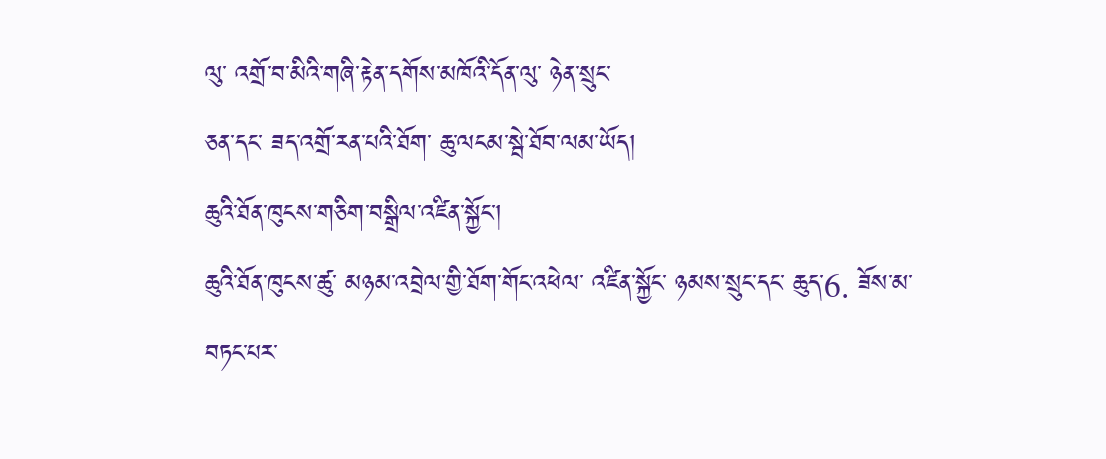ལུ་ འགྲོ་བ་མིའི་གཞི་རྟེན་དགོས་མཁོའི་དོན་ལུ་ ཉེན་སྲུང་
ཅན་དང་ ཟད་འགྲོ་རན་པའི་ཐོག་ ཆུ་ལངམ་སྦེ་ཐོབ་ལམ་ཡོད།
ཆུའི་ཐོན་ཁུངས་གཅིག་བསྒྲིལ་འཛིན་སྐྱོང་།
ཆུའི་ཐོན་ཁུངས་ཚུ་ མཉམ་འབྲེལ་གྱི་ཐོག་གོང་འཕེལ་ འཛིན་སྐྱོང་ ཉམས་སྲུང་དང་ ཆུད་6. ཟོས་མ་བཏང་པར་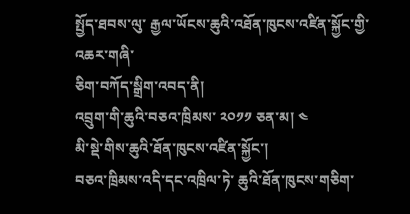སྤྱོད་ཐབས་ལུ་ རྒྱལ་ཡོངས་ཆུའི་འཐོན་ཁུངས་འཛིན་སྐྱོང་གྱི་འཆར་གཞི་
ཅིག་བཀོད་སྒྲིག་འབད་ནི།
འབྲུག་གི་ཆུའི་བཅའ་ཁྲིམས་ ༢༠༡༡ ཅན་མ། ༤
མི་སྡེ་གིས་ཆུའི་ཐོན་ཁུངས་འཛིན་སྐྱོང་།
བཅའ་ཁྲིམས་འདི་དང་འཁྲིལ་ཏེ་ ཆུའི་ཐོན་ཁུངས་གཅིག་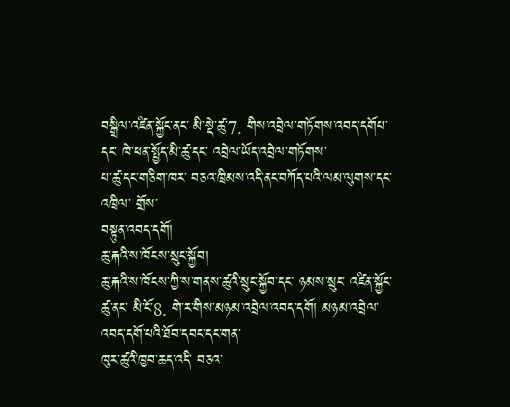བསྒྲིལ་འཛིན་སྐྱོང་ནང་ མི་སྡེ་ཚུ་7. གིས་འབྲེལ་གཏོགས་འབད་དགོཔ་དང་ ཁེ་ཕན་སྤྱོད་མི་ཚུ་དང་ འབྲེལ་ཡོད་འབྲེལ་གཏོགས་
པ་ཚུ་དང་གཅིག་ཁར་ བཅའ་ཁྲིམས་འདི་ནང་བཀོད་པའི་ལམ་ལུགས་དང་འཁྲིལ་ གྲོས་
བསྟུན་འབད་དགོ།
ཆུ་རྐའི་ས་ཁོངས་སྲུང་སྐྱོབ།
ཆུ་རྐའི་ས་ཁོངས་ཀྱི་ས་གནས་ཚུའི་སྲུང་སྐྱོབ་དང་ ཉམས་སྲུང་ འཛིན་སྐྱོང་ཚུ་ནང་ མི་ངོ་8. གེ་ར་གིས་མཉམ་འབྲེལ་འབད་དགོ། མཉམ་འབྲེལ་འབད་དགོ་པའི་ཐོབ་དབང་དང་གན་
ཁུར་ཚུའི་ཁྱབ་ཆད་འདི་ བཅའ་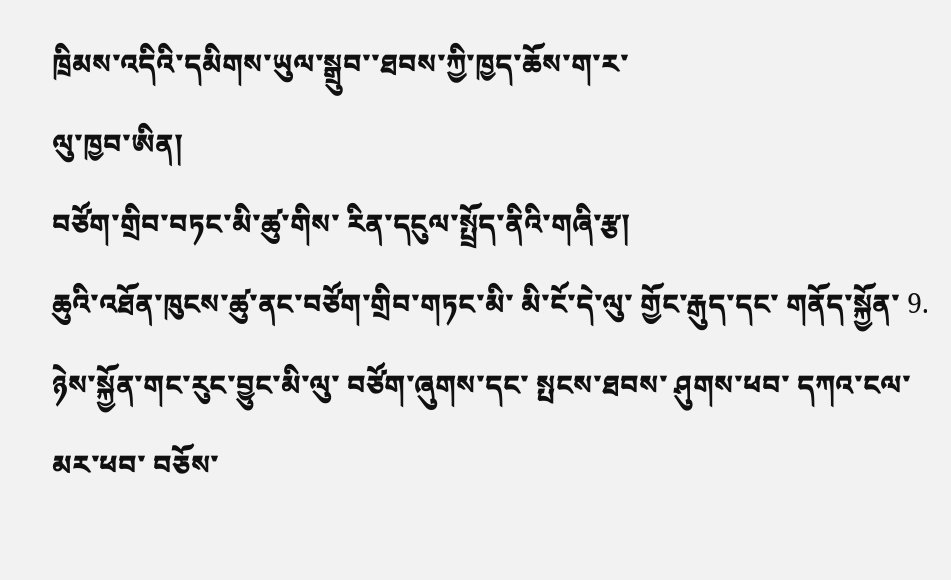ཁྲིམས་འདིའི་དམིགས་ཡུལ་སྒྲུབ་་ཐབས་ཀྱི་ཁྱད་ཆོས་ག་ར་
ལུ་ཁྱབ་ཨིན།
བཙོག་གྲིབ་བཏང་མི་ཚུ་གིས་ རིན་དངུལ་སྤྲོད་ནིའི་གཞི་རྩ།
ཆུའི་འཐོན་ཁུངས་ཚུ་ནང་བཙོག་གྲིབ་གཏང་མི་ མི་ངོ་དེ་ལུ་ གྱོང་རྒུད་དང་ གནོད་སྐྱོན་ 9. ཉེས་སྐྱོན་གང་རུང་བྱུང་མི་ལུ་ བཙོག་ཞུགས་དང་ སྤངས་ཐབས་ ཤུགས་ཕབ་ དཀའ་ངལ་
མར་ཕབ་ བཅོས་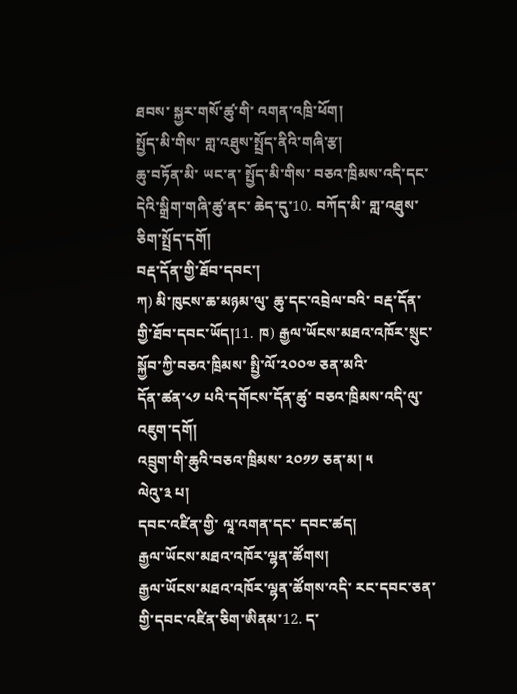ཐབས་ སྐྱར་གསོ་ཚུ་གི་ འགན་འཁྲི་ཕོག།
སྤྱོད་མི་གིས་ གླ་འཐུས་སྤྲོད་ནིའི་གཞི་རྩ།
ཆུ་བཏོན་མི་ ཡང་ན་ སྤྱོད་མི་གིས་ བཅའ་ཁྲིམས་འདི་དང་ དེའི་སྒྲིག་གཞི་ཚུ་ནང་ ཆེད་དུ་10. བཀོད་མི་ གླ་འཐུས་ཅིག་སྤྲོད་དགོ།
བརྡ་དོན་གྱི་ཐོབ་དབང་།
ཀ) མི་ཁུངས་ཆ་མཉམ་ལུ་ ཆུ་དང་འབྲེལ་བའི་ བརྡ་དོན་གྱི་ཐོབ་དབང་ཡོད།11. ཁ) རྒྱལ་ཡོངས་མཐའ་འཁོར་སྲུང་སྐྱོབ་ཀྱི་བཅའ་ཁྲིམས་ སྤྱི་ལོ་༢༠༠༧ ཅན་མའི་
དོན་ཚན་༨༡ པའི་དགོངས་དོན་ཚུ་ བཅའ་ཁྲིམས་འདི་ལུ་འཇུག་དགོ།
འབྲུག་གི་ཆུའི་བཅའ་ཁྲིམས་ ༢༠༡༡ ཅན་མ། ༥
ལེའུ་༣ པ།
དབང་འཛིན་གྱི་ ལཱ་འགན་དང་ དབང་ཚད།
རྒྱལ་ཡོངས་མཐའ་འཁོར་ལྷན་ཚོགས།
རྒྱལ་ཡོངས་མཐའ་འཁོར་ལྷན་ཚོགས་འདི་ རང་དབང་ཅན་གྱི་དབང་འཛིན་ཅིག་ཨིནམ་12. ད་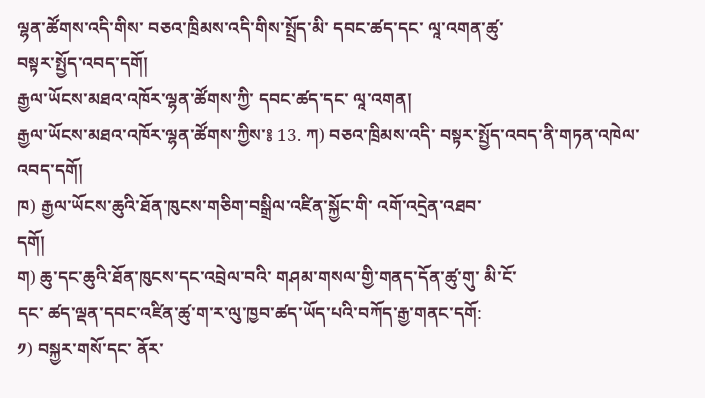ལྷན་ཚོགས་འདི་གིས་ བཅའ་ཁྲིམས་འདི་གིས་སྤྲོད་མི་ དབང་ཚད་དང་ ལཱ་འགན་ཚུ་
བསྟར་སྤྱོད་འབད་དགོ།
རྒྱལ་ཡོངས་མཐའ་འཁོར་ལྷན་ཚོགས་ཀྱི་ དབང་ཚད་དང་ ལཱ་འགན།
རྒྱལ་ཡོངས་མཐའ་འཁོར་ལྷན་ཚོགས་ཀྱིས་༔ 13. ཀ) བཅའ་ཁྲིམས་འདི་ བསྟར་སྤྱོད་འབད་ནི་གཏན་འཁེལ་འབད་དགོ།
ཁ) རྒྱལ་ཡོངས་ཆུའི་ཐོན་ཁུངས་གཅིག་བསྒྲིལ་འཛིན་སྐྱོང་གི་ འགོ་འདྲེན་འཐབ་
དགོ།
ག) ཆུ་དང་ཆུའི་ཐོན་ཁུངས་དང་འབྲེལ་བའི་ གཤམ་གསལ་གྱི་གནད་དོན་ཚུ་གུ་ མི་ངོ་
དང་ ཚད་ལྡན་དབང་འཛིན་ཚུ་ག་ར་ལུ་ཁྱབ་ཚད་ཡོད་པའི་བཀོད་རྒྱ་གནང་དགོ:
༡) བསྐྱར་གསོ་དང་ ནོར་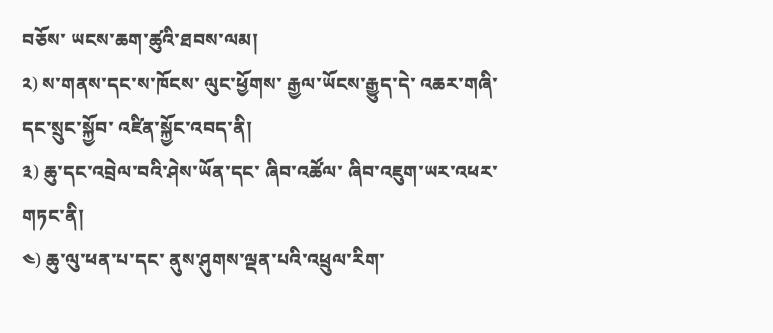བཅོས་ ཡངས་ཆག་ཚུའི་ཐབས་ལམ།
༢) ས་གནས་དང་ས་ཁོངས་ ལུང་ཕྱོགས་ རྒྱལ་ཡོངས་རྒྱུད་དེ་ འཆར་གཞི་
དང་སྲུང་སྐྱོབ་ འཛིན་སྐྱོང་འབད་ནི།
༣) ཆུ་དང་འབྲེལ་བའི་ཤེས་ཡོན་དང་ ཞིབ་འཚོལ་ ཞིབ་འཇུག་ཡར་འཕར་
གཏང་ནི།
༤) ཆུ་ལུ་ཕན་པ་དང་ ནུས་ཤུགས་ལྡན་པའི་འཕྲུལ་རིག་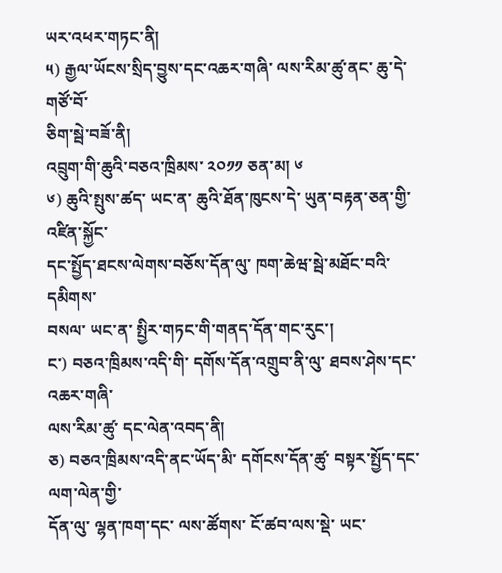ཡར་འཕར་གཏང་ནི།
༥) རྒྱལ་ཡོངས་སྲིད་བྱུས་དང་འཆར་གཞི་ ལས་རིམ་ཚུ་ནང་ ཆུ་དེ་གཙོ་བོ་
ཅིག་སྦེ་བཟོ་ནི།
འབྲུག་གི་ཆུའི་བཅའ་ཁྲིམས་ ༢༠༡༡ ཅན་མ། ༦
༦) ཆུའི་སྤུས་ཚད་ ཡང་ན་ ཆུའི་ཐོན་ཁུངས་དེ་ ཡུན་བརྟན་ཅན་གྱི་འཛིན་སྐྱོང་
དང་སྤྱོད་ཐངས་ལེགས་བཅོས་དོན་ལུ་ ཁག་ཆེཝ་སྦེ་མཐོང་བའི་དམིགས་
བསལ་ ཡང་ན་ སྤྱིར་གཏང་གི་གནད་དོན་གང་རུང་།
ང་) བཅའ་ཁྲིམས་འདི་གི་ དགོས་དོན་འགྲུབ་ནི་ལུ་ ཐབས་ཤེས་དང་ འཆར་གཞི་
ལས་རིམ་ཚུ་ དང་ལེན་འབད་ནི།
ཅ) བཅའ་ཁྲིམས་འདི་ནང་ཡོད་མི་ དགོངས་དོན་ཚུ་ བསྟར་སྤྱོད་དང་ ལག་ལེན་གྱི་
དོན་ལུ་ ལྷན་ཁག་དང་ ལས་ཚོགས་ ངོ་ཚབ་ལས་སྡེ་ ཡང་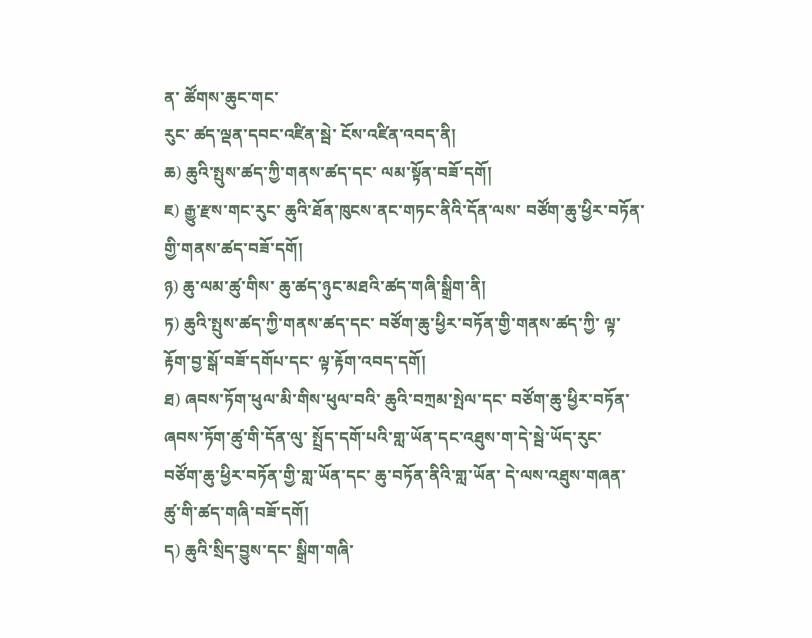ན་ ཚོགས་ཆུང་གང་
རུང་ ཚད་ལྡན་དབང་འཛིན་སྦེ་ ངོས་འཛིན་འབད་ནི།
ཆ) ཆུའི་སྤུས་ཚད་ཀྱི་གནས་ཚད་དང་ ལམ་སྟོན་བཟོ་དགོ།
ཇ) རྒྱུ་རྫས་གང་རུང་ ཆུའི་ཐོན་ཁུངས་ནང་གཏང་ནིའི་དོན་ལས་ བཙོག་ཆུ་ཕྱིར་བཏོན་
གྱི་གནས་ཚད་བཟོ་དགོ།
ཉ) ཆུ་ལམ་ཚུ་གིས་ ཆུ་ཚད་ཉུང་མཐའི་ཚད་གཞི་སྒྲིག་ནི།
ཏ) ཆུའི་སྤུས་ཚད་ཀྱི་གནས་ཚད་དང་ བཙོག་ཆུ་ཕྱིར་བཏོན་གྱི་གནས་ཚད་ཀྱི་ ལྟ་
རྟོག་བྱ་སྒོ་བཟོ་དགོཔ་དང་ ལྟ་རྟོག་འབད་དགོ།
ཐ) ཞབས་ཏོག་ཕུལ་མི་གིས་ཕུལ་བའི་ ཆུའི་བཀྲམ་སྤེལ་དང་ བཙོག་ཆུ་ཕྱིར་བཏོན་
ཞབས་ཏོག་ཚུ་གི་དོན་ལུ་ སྤྲོད་དགོ་པའི་གླ་ཡོན་དང་འཐུས་ག་དེ་སྦེ་ཡོད་རུང་
བཙོག་ཆུ་ཕྱིར་བཏོན་གྱི་གླ་ཡོན་དང་ ཆུ་བཏོན་ནིའི་གླ་ཡོན་ དེ་ལས་འཐུས་གཞན་
ཚུ་གི་ཚད་གཞི་བཟོ་དགོ།
ད) ཆུའི་སྲིད་བྱུས་དང་ སྒྲིག་གཞི་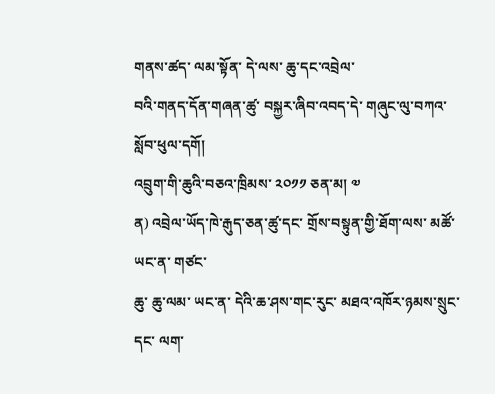གནས་ཚད་ ལམ་སྟོན་ དེ་ལས་ ཆུ་དང་འབྲེལ་
བའི་གནད་དོན་གཞན་ཚུ་ བསྐྱར་ཞིབ་འབད་དེ་ གཞུང་ལུ་བཀའ་སློབ་ཕུལ་དགོ།
འབྲུག་གི་ཆུའི་བཅའ་ཁྲིམས་ ༢༠༡༡ ཅན་མ། ༧
ན) འབྲེལ་ཡོད་ཁེ་རྒུད་ཅན་ཚུ་དང་ གྲོས་བསྟུན་གྱི་ཐོག་ལས་ མཚོ་ ཡང་ན་ གཙང་
ཆུ་ ཆུ་ལམ་ ཡང་ན་ དེའི་ཆ་ཤས་གང་རུང་ མཐའ་འཁོར་ཉམས་སྲུང་དང་ ལག་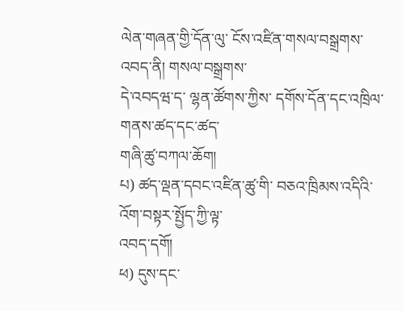ལེན་གཞན་གྱི་དོན་ལུ་ ངོས་འཛིན་གསལ་བསྒྲགས་འབད་ནི། གསལ་བསྒྲགས་
དེ་འབདཝ་ད་ ལྷན་ཚོགས་ཀྱིས་ དགོས་དོན་དང་འཁྲིལ་ གནས་ཚད་དང་ཚད་
གཞི་ཚུ་བཀལ་ཆོག།
པ) ཚད་ལྡན་དབང་འཛིན་ཚུ་གི་ བཅའ་ཁྲིམས་འདིའི་འོག་བསྟར་སྤྱོད་ཀྱི་ལྟ་
འབད་དགོ།
ཕ) དུས་དང་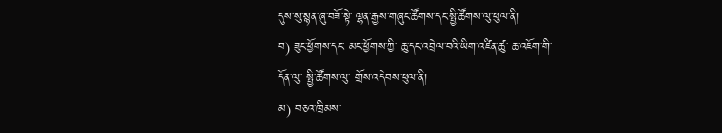དུས་སུ་སྙན་ཞུ་བཟོ་སྟེ་ ལྷན་རྒྱས་གཞུང་ཚོགས་དང་སྤྱི་ཚོགས་ལུ་ཕུལ་ནི།
བ) ཟུང་ཕྱོགས་དང་ མང་ཕྱོགས་ཀྱི་ ཆུ་དང་འབྲེལ་བའི་ཡིག་འཛིན་ཚུ་ ཆ་འཇོག་གི་
དོན་ལུ་ སྤྱི་ཚོགས་ལུ་ གྲོས་འདེབས་ཕུལ་ནི།
མ) བཅའ་ཁྲིམས་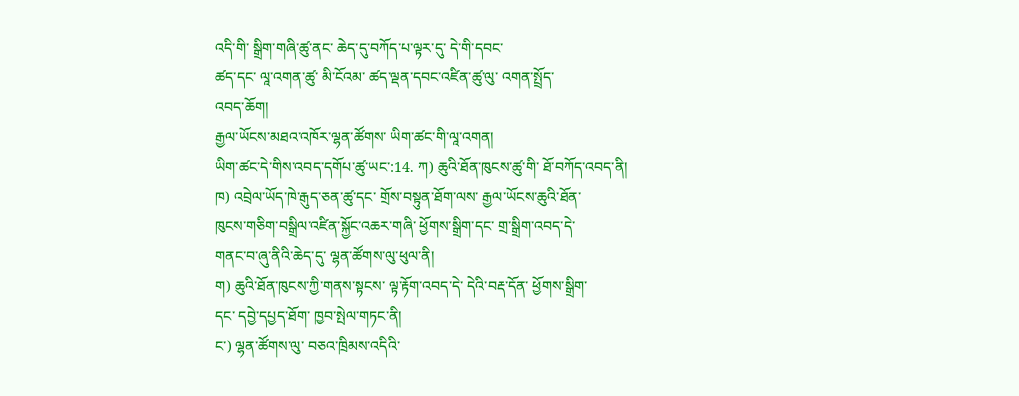འདི་གི་ སྒྲིག་གཞི་ཚུ་ནང་ ཆེད་དུ་བཀོད་པ་ལྟར་དུ་ དེ་གི་དབང་
ཚད་དང་ ལཱ་འགན་ཚུ་ མི་ངོའམ་ ཚད་ལྡན་དབང་འཛིན་ཚུ་ལུ་ འགན་སྤྲོད་
འབད་ཆོག།
རྒྱལ་ཡོངས་མཐའ་འཁོར་ལྷན་ཚོགས་ ཡིག་ཚང་གི་ལཱ་འགན།
ཡིག་ཚང་དེ་གིས་འབད་དགོཔ་ཚུ་ཡང་:14. ཀ) ཆུའི་ཐོན་ཁུངས་ཚུ་གི་ ཐོ་བཀོད་འབད་ནི།
ཁ) འབྲེལ་ཡོད་ཁེ་རྒུད་ཅན་ཚུ་དང་ གྲོས་བསྟུན་ཐོག་ལས་ རྒྱལ་ཡོངས་ཆུའི་ཐོན་
ཁུངས་གཅིག་བསྒྲིལ་འཛིན་སྐྱོང་འཆར་གཞི་ ཕྱོགས་སྒྲིག་དང་ གྲ་སྒྲིག་འབད་དེ་
གནང་བ་ཞུ་ནིའི་ཆེད་དུ་ ལྷན་ཚོགས་ལུ་ཕུལ་ནི།
ག) ཆུའི་ཐོན་ཁུངས་ཀྱི་གནས་སྟངས་ ལྟ་རྟོག་འབད་དེ་ དེའི་བརྡ་དོན་ ཕྱོགས་སྒྲིག་
དང་ དབྱེ་དཔྱད་ཐོག་ ཁྱབ་སྤེལ་གཏང་ནི།
ང་) ལྷན་ཚོགས་ལུ་ བཅའ་ཁྲིམས་འདིའི་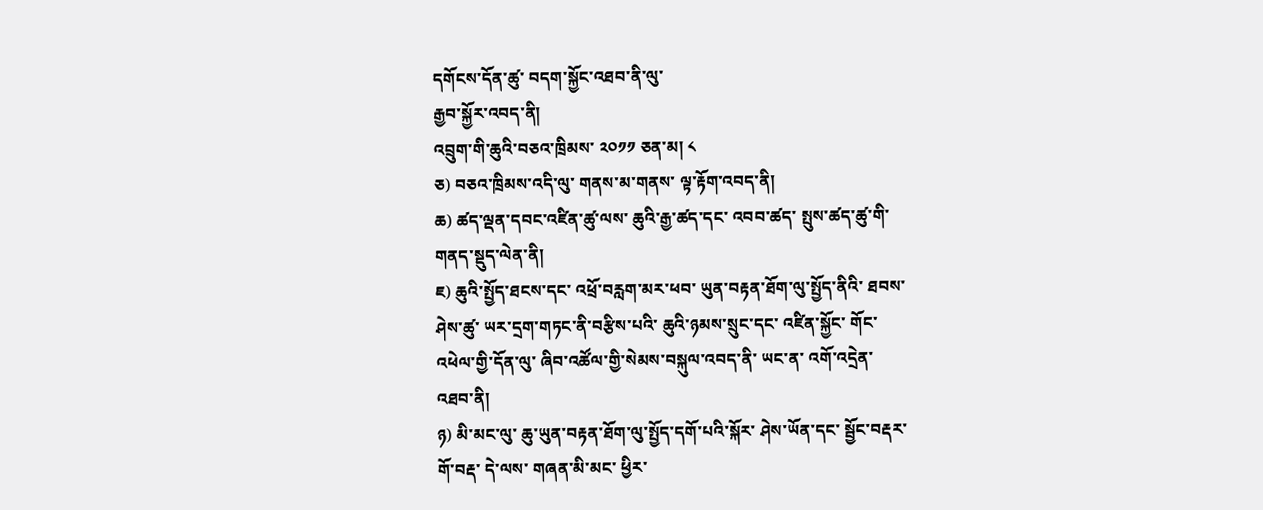དགོངས་དོན་ཚུ་ བདག་སྐྱོང་འཐབ་ནི་ལུ་
རྒྱབ་སྐྱོར་འབད་ནི།
འབྲུག་གི་ཆུའི་བཅའ་ཁྲིམས་ ༢༠༡༡ ཅན་མ། ༨
ཅ) བཅའ་ཁྲིམས་འདི་ལུ་ གནས་མ་གནས་ ལྟ་རྟོག་འབད་ནི།
ཆ) ཚད་ལྡན་དབང་འཛིན་ཚུ་ལས་ ཆུའི་རྒྱ་ཚད་དང་ འབབ་ཚད་ སྤུས་ཚད་ཚུ་གི་
གནད་སྡུད་ལེན་ནི།
ཇ) ཆུའི་སྤྱོད་ཐངས་དང་ འཕྲོ་བརླག་མར་ཕབ་ ཡུན་བརྟན་ཐོག་ལུ་སྤྱོད་ནིའི་ ཐབས་
ཤེས་ཚུ་ ཡར་དྲག་གཏང་ནི་བརྩིས་པའི་ ཆུའི་ཉམས་སྲུང་དང་ འཛིན་སྐྱོང་ གོང་
འཕེལ་གྱི་དོན་ལུ་ ཞིབ་འཚོལ་གྱི་སེམས་བསྐུལ་འབད་ནི་ ཡང་ན་ འགོ་འདྲེན་
འཐབ་ནི།
ཉ) མི་མང་ལུ་ ཆུ་ཡུན་བརྟན་ཐོག་ལུ་སྤྱོད་དགོ་པའི་སྐོར་ ཤེས་ཡོན་དང་ སྦྱོང་བརྡར་
གོ་བརྡ་ དེ་ལས་ གཞན་མི་མང་ ཕྱིར་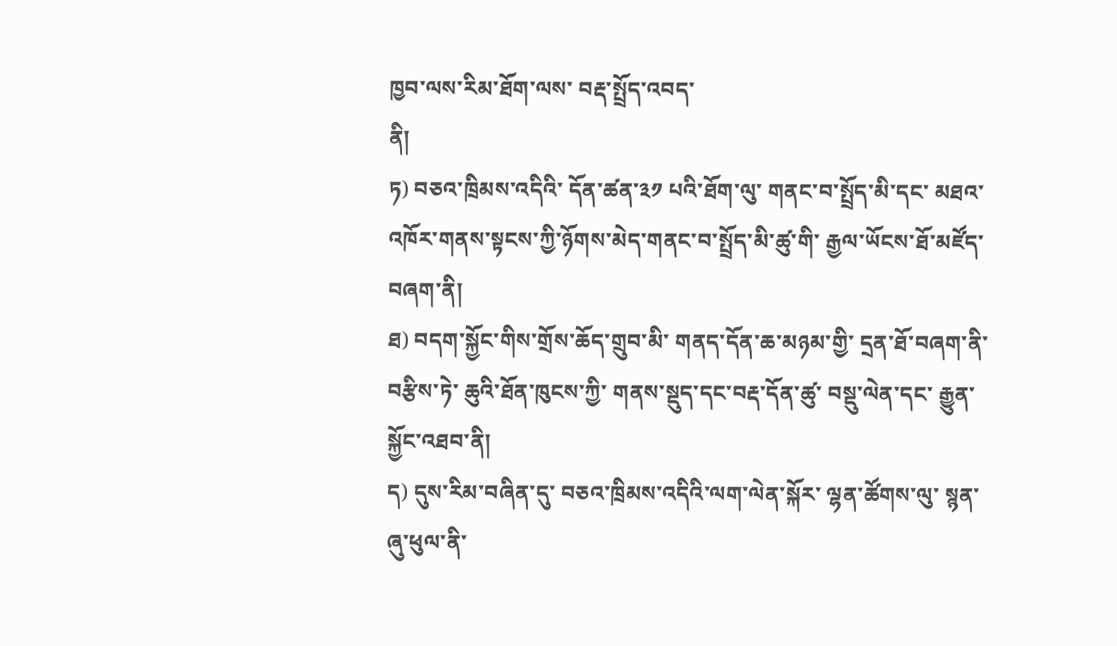ཁྱབ་ལས་རིམ་ཐོག་ལས་ བརྡ་སྤྲོད་འབད་
ནི།
ཏ) བཅའ་ཁྲིམས་འདིའི་ དོན་ཚན་༣༡ པའི་ཐོག་ལུ་ གནང་བ་སྤྲོད་མི་དང་ མཐའ་
འཁོར་གནས་སྟངས་ཀྱི་ཉོགས་མེད་གནང་བ་སྤྲོད་མི་ཚུ་གི་ རྒྱལ་ཡོངས་ཐོ་མཛོད་
བཞག་ནི།
ཐ) བདག་སྐྱོང་གིས་གྲོས་ཆོད་གྲུབ་མི་ གནད་དོན་ཆ་མཉམ་གྱི་ དྲན་ཐོ་བཞག་ནི་
བརྩིས་ཏེ་ ཆུའི་ཐོན་ཁུངས་ཀྱི་ གནས་སྡུད་དང་བརྡ་དོན་ཚུ་ བསྡུ་ལེན་དང་ རྒྱུན་
སྐྱོང་འཐབ་ནི།
ད) དུས་རིམ་བཞིན་དུ་ བཅའ་ཁྲིམས་འདིའི་ལག་ལེན་སྐོར་ ལྷན་ཚོགས་ལུ་ སྙན་
ཞུ་ཕུལ་ནི་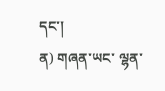དང་།
ན) གཞན་ཡང་ ལྷན་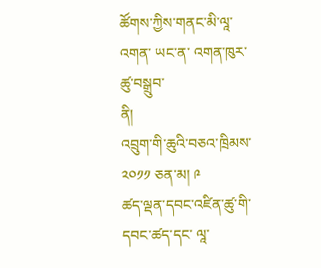ཚོགས་ཀྱིས་གནང་མི་ལཱ་འགན་ ཡང་ན་ འགན་ཁུར་ཚུ་བསྒྲུབ་
ནི།
འབྲུག་གི་ཆུའི་བཅའ་ཁྲིམས་ ༢༠༡༡ ཅན་མ། ༩
ཚད་ལྡན་དབང་འཛིན་ཚུ་གི་དབང་ཚད་དང་ ལཱ་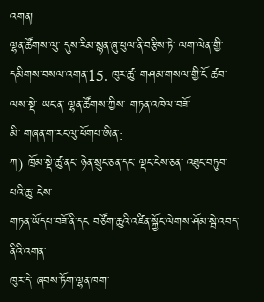འགན།
ལྷན་ཚོགས་ལུ་ དུས་རིམ་སྙན་ཞུ་ཕུལ་ནི་བརྩིས་ཏེ་ ལག་ལེན་གྱི་དམིགས་བསལ་འགན་15. ཁུར་ཚུ་ གཤམ་གསལ་གྱི་ངོ ཚབ་ལས་སྡེ་ ཡང་ན་ ལྷན་ཚོགས་ཀྱིས་ གཏན་འཁེལ་བཟོ་
མི་ གཞན་ག་རང་ལུ་ཕོགཔ་ཨིན་:
ཀ) ཁྲོམ་སྡེ་ཚུ་ནང་ ཉེན་སྲུང་ཅན་དང་ ལྡང་ངེས་ཅན་ འཐུང་བཏུབ་པའི་ཆུ་ ངེས་
གཏན་ཡོདཔ་བཟོ་ནི་དང བཙོག་ཆུའི་འཛིན་སྐྱོང་ལེགས་ཤོམ་སྦེ་འབད་ནིའི་འགན་
ཁུར་དེ་ ཞབས་ཏོག་ལྷན་ཁག་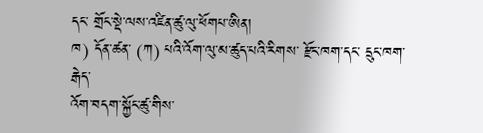དང་ གྲོང་སྡེ་ལས་འཛིན་ཚུ་ལུ་ཕོགཔ་ཨིན།
ཁ) དོན་ཚན་ (ཀ) པའི་འོག་ལུ་མ་ཚུད་པའི་རིགས་ རྫོང་ཁག་དང་ དྲུང་ཁག་ རྒེད་
འོག་བདག་སྐྱོང་ཚུ་གིས་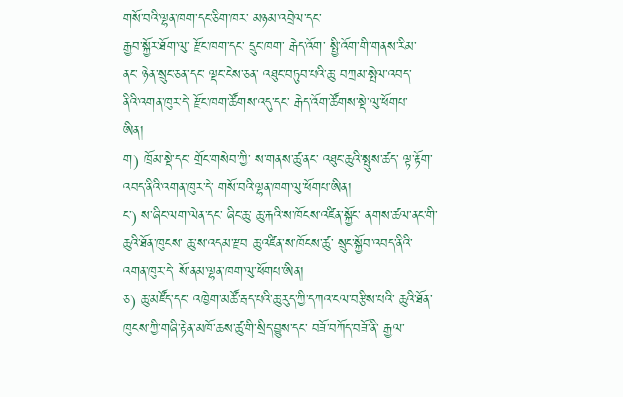གསོ་བའི་ལྷན་ཁག་དང་ཅིག་ཁར་ མཉམ་འབྲེལ་དང་
རྒྱབ་སྐྱོར་ཐོག་ལུ་ རྫོང་ཁག་དང་ དྲུང་ཁག་ རྒེད་འོག་ སྤྱི་འོག་གི་གནས་རིམ་
ནང་ ཉེན་སྲུང་ཅན་དང་ ལྡང་ངེས་ཅན་ འཐུང་བཏུབ་པའི་ཆུ་ བཀྲམ་སྤེལ་འབད་
ནིའི་འགན་ཁུར་དེ་ རྫོང་ཁག་ཚོགས་འདུ་དང་ རྒེད་འོག་ཚོགས་སྡེ་ལུ་ཕོགཔ་
ཨིན།
ག) ཁྲོམ་སྡེ་དང་ གྲོང་གསེབ་ཀྱི་ ས་གནས་ཚུ་ནང་ འཐུང་ཆུའི་སྤུས་ཚད་ ལྟ་རྟོག་
འབད་ནིའི་འགན་ཁུར་དེ་ གསོ་བའི་ལྷན་ཁག་ལུ་ཕོགཔ་ཨིན།
ང་) ས་ཞིང་ལག་ལེན་དང་ ཞིང་ཆུ་ ཆུ་རྐའི་ས་ཁོངས་འཛིན་སྐྱོང་ ནགས་ཚལ་ནང་གི་
ཆུའི་ཐོན་ཁུངས་ ཆུ་ས་འདམ་རྫབ ཆུ་འཛིན་ས་ཁོངས་ཚུ་ སྲུང་སྐྱོབ་འབད་ནིའི་
འགན་ཁུར་དེ་ སོ་ནམ་ལྷན་ཁག་ལུ་ཕོགཔ་ཨིན།
ཅ) ཆུ་མཛོད་དང་ འཁྱེག་མཚོ་རྦད་པའི་ཆུ་རུད་ཀྱི་དཀའ་ངལ་བརྩིས་པའི་ ཆུའི་ཐོན་
ཁུངས་ཀྱི་གཞི་རྟེན་མཁོ་ཆས་ཚུ་གི་སྲིད་བྱུས་དང་ བཟོ་བཀོད་བཟོ་ནི་ རྒྱལ་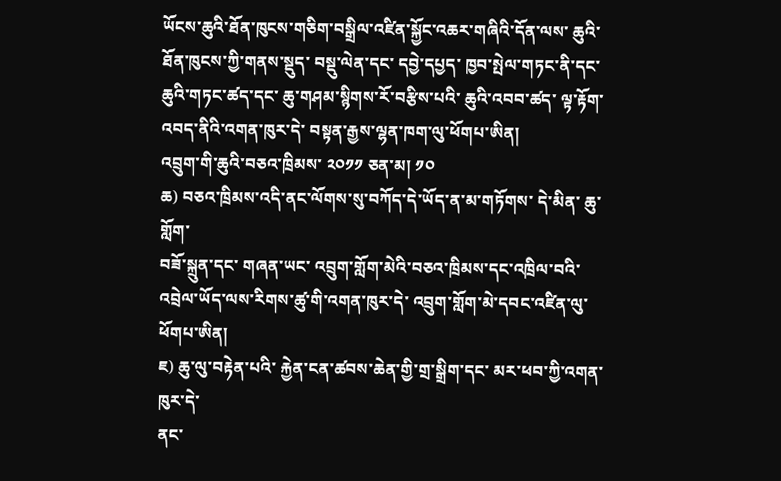ཡོངས་ཆུའི་ཐོན་ཁུངས་གཅིག་བསྒྲིལ་འཛིན་སྐྱོང་འཆར་གཞིའི་དོན་ལས་ ཆུའི་
ཐོན་ཁུངས་ཀྱི་གནས་སྡུད་ བསྡུ་ལེན་དང་ དབྱེ་དཔྱད་ ཁྱབ་སྤེལ་གཏང་ནི་དང་
ཆུའི་གཏང་ཚད་དང་ ཆུ་གཤམ་སྙིགས་རོ་བརྩིས་པའི་ ཆུའི་འབབ་ཚད་ ལྟ་རྟོག་
འབད་ནིའི་འགན་ཁུར་དེ་ བསྟན་རྒྱས་ལྷན་ཁག་ལུ་ཕོགཔ་ཨིན།
འབྲུག་གི་ཆུའི་བཅའ་ཁྲིམས་ ༢༠༡༡ ཅན་མ། ༡༠
ཆ) བཅའ་ཁྲིམས་འདི་ནང་ལོགས་སུ་བཀོད་དེ་ཡོད་ན་མ་གཏོགས་ དེ་མིན་ ཆུ་གློག་
བཟོ་སྐྲུན་དང་ གཞན་ཡང་ འབྲུག་གློག་མེའི་བཅའ་ཁྲིམས་དང་འཁྲིལ་བའི་
འབྲེལ་ཡོད་ལས་རིགས་ཚུ་གི་འགན་ཁུར་དེ་ འབྲུག་གློག་མེ་དབང་འཛིན་ལུ་
ཕོགཔ་ཨིན།
ཇ) ཆུ་ལུ་བརྟེན་པའི་ རྐྱེན་ངན་ཚབས་ཆེན་གྱི་གྲ་སྒྲིག་དང་ མར་ཕབ་ཀྱི་འགན་ཁུར་དེ་
ནང་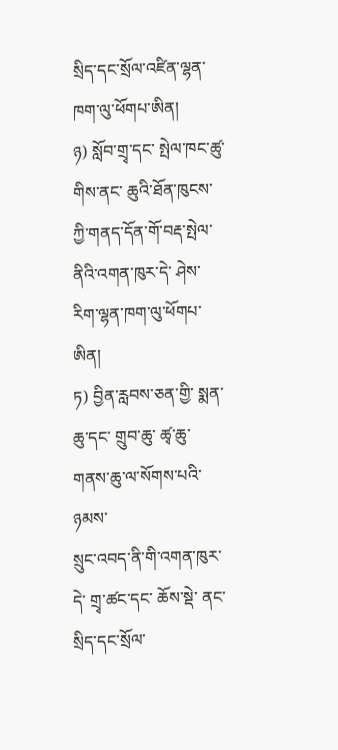སྲིད་དང་སྲོལ་འཛིན་ལྷན་ཁག་ལུ་ཕོགཔ་ཨིན།
ཉ) སློབ་གྲྭ་དང་ སྤེལ་ཁང་ཚུ་གིས་ནང་ ཆུའི་ཐོན་ཁུངས་ཀྱི་གནད་དོན་གོ་བརྡ་སྤེལ་
ནིའི་འགན་ཁུར་དེ་ ཤེས་རིག་ལྷན་ཁག་ལུ་ཕོགཔ་ཨིན།
ཏ) བྱིན་རླབས་ཅན་གྱི་ སྨན་ཆུ་དང་ གྲུབ་ཆུ་ ཚྭ་ཆུ་ གནས་ཆུ་ལ་སོགས་པའི་ཉམས་
སྲུང་འབད་ནི་གི་འགན་ཁུར་དེ་ གྲྭ་ཚང་དང་ ཆོས་སྡེ་ ནང་སྲིད་དང་སྲོལ་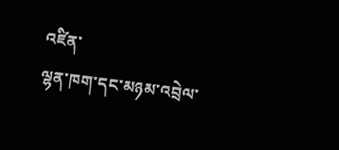འཛིན་
ལྷན་ཁག་དང་མཉམ་འབྲེལ་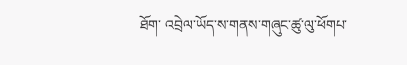ཐོག་ འབྲེལ་ཡོད་ས་གནས་གཞུང་ཚུ་ལུ་ཕོགཔ་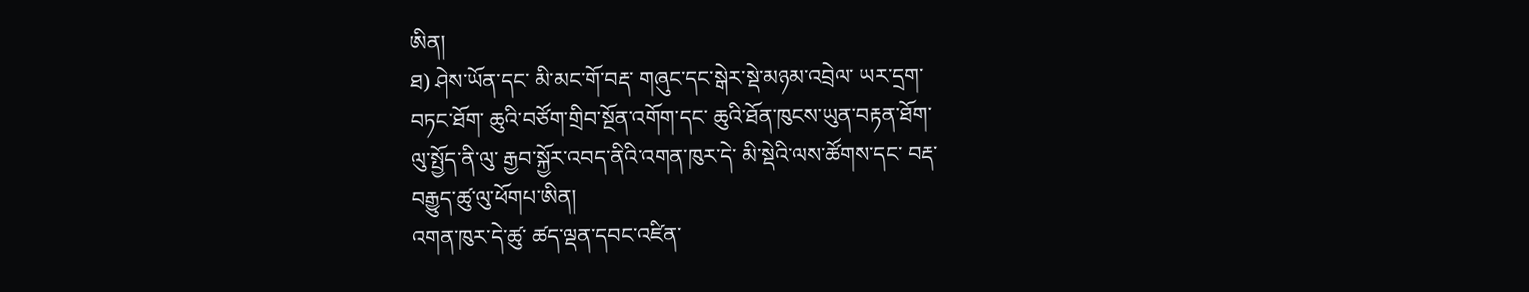ཨིན།
ཐ) ཤེས་ཡོན་དང་ མི་མང་གོ་བརྡ་ གཞུང་དང་སྒེར་སྡེ་མཉམ་འབྲེལ་ ཡར་དྲག་
བཏང་ཐོག་ ཆུའི་བཙོག་གྲིབ་སྔོན་འགོག་དང་ ཆུའི་ཐོན་ཁུངས་ཡུན་བརྟན་ཐོག་
ལུ་སྤྱོད་ནི་ལུ་ རྒྱབ་སྐྱོར་འབད་ནིའི་འགན་ཁུར་དེ་ མི་སྡེའི་ལས་ཚོགས་དང་ བརྡ་
བརྒྱུད་ཚུ་ལུ་ཕོགཔ་ཨིན།
འགན་ཁུར་དེ་ཚུ་ ཚད་ལྡན་དབང་འཛིན་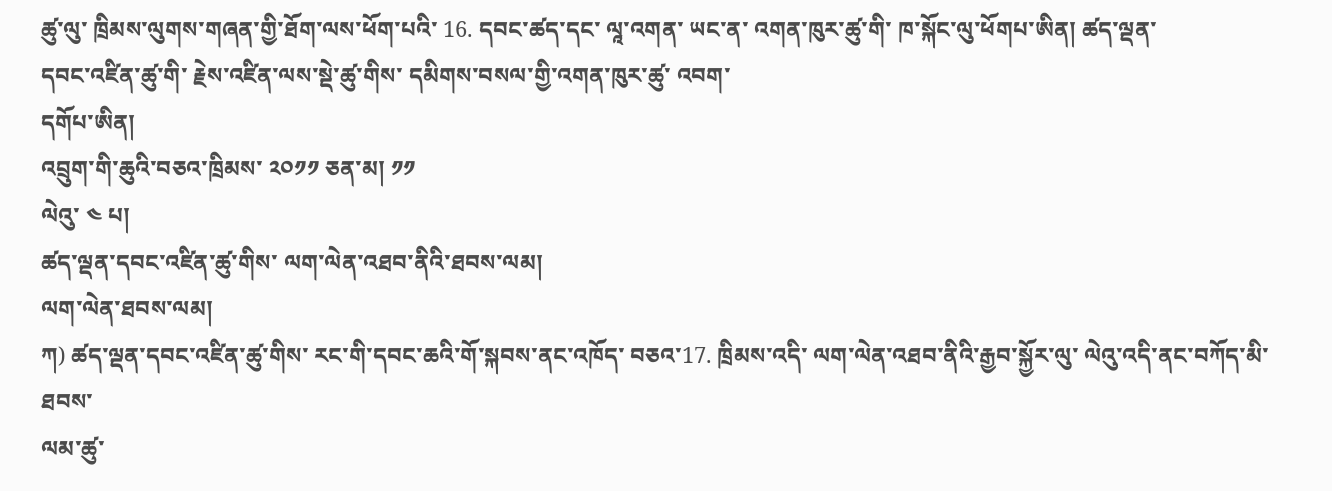ཚུ་ལུ་ ཁྲིམས་ལུགས་གཞན་གྱི་ཐོག་ལས་ཕོག་པའི་ 16. དབང་ཚད་དང་ ལཱ་འགན་ ཡང་ན་ འགན་ཁུར་ཚུ་གི་ ཁ་སྐོང་ལུ་ཕོགཔ་ཨིན། ཚད་ལྡན་
དབང་འཛིན་ཚུ་གི་ རྗེས་འཛིན་ལས་སྡེ་ཚུ་གིས་ དམིགས་བསལ་གྱི་འགན་ཁུར་ཚུ་ འབག་
དགོཔ་ཨིན།
འབྲུག་གི་ཆུའི་བཅའ་ཁྲིམས་ ༢༠༡༡ ཅན་མ། ༡༡
ལེའུ་ ༤ པ།
ཚད་ལྡན་དབང་འཛིན་ཚུ་གིས་ ལག་ལེན་འཐབ་ནིའི་ཐབས་ལམ།
ལག་ལེན་ཐབས་ལམ།
ཀ) ཚད་ལྡན་དབང་འཛིན་ཚུ་གིས་ རང་གི་དབང་ཆའི་གོ་སྐབས་ནང་འཁོད་ བཅའ་17. ཁྲིམས་འདི་ ལག་ལེན་འཐབ་ནིའི་རྒྱབ་སྐྱོར་ལུ་ ལེའུ་འདི་ནང་བཀོད་མི་ ཐབས་
ལམ་ཚུ་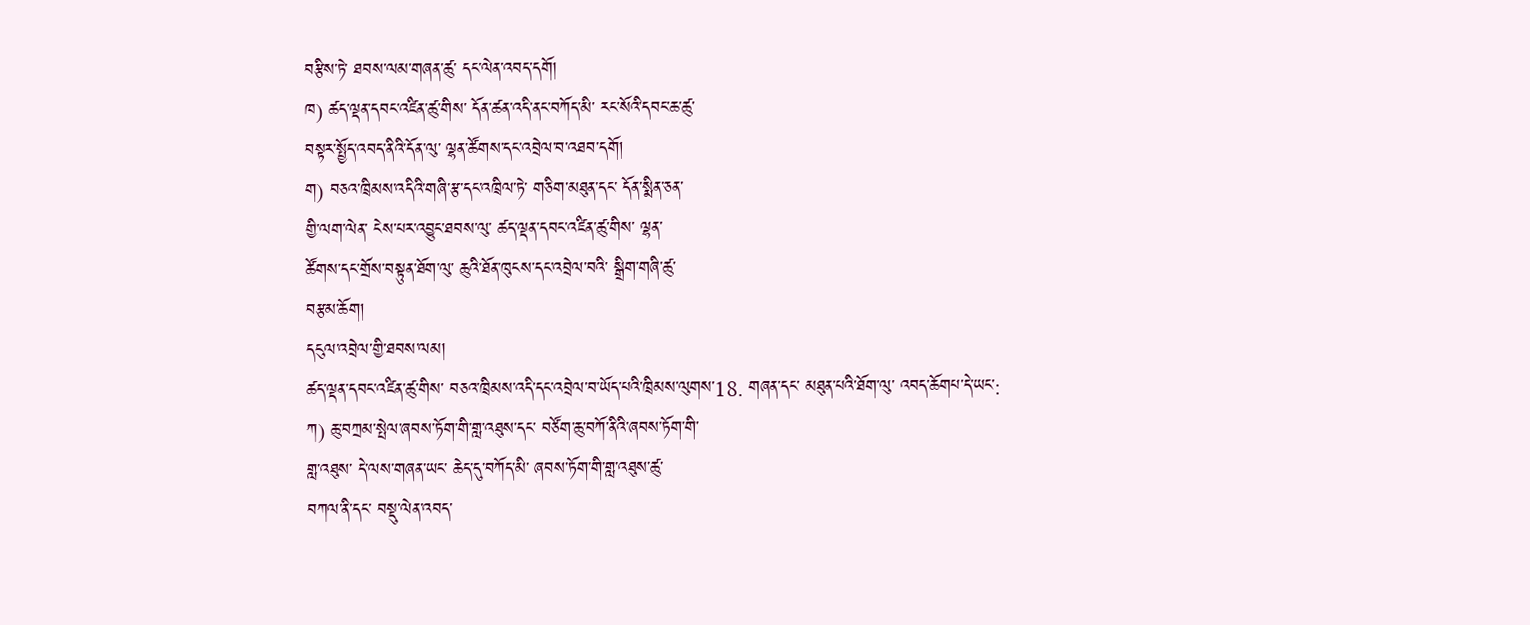བརྩིས་ཏེ་ ཐབས་ལམ་གཞན་ཚུ་ དང་ལེན་འབད་དགོ།
ཁ) ཚད་ལྡན་དབང་འཛིན་ཚུ་གིས་ དོན་ཚན་འདི་ནང་བཀོད་མི་ རང་སོའི་དབང་ཆ་ཚུ་
བསྟར་སྤྱོད་འབད་ནིའི་དོན་ལུ་ ལྷན་ཚོགས་དང་འབྲེལ་བ་འཐབ་དགོ།
ག) བཅའ་ཁྲིམས་འདིའི་གཞི་རྩ་དང་འཁྲིལ་ཏེ་ གཅིག་མཐུན་དང་ དོན་སྨིན་ཅན་
གྱི་ལག་ལེན་ ངེས་པར་འབྱུང་ཐབས་ལུ་ ཚད་ལྡན་དབང་འཛིན་ཚུ་གིས་ ལྷན་
ཚོགས་དང་གྲོས་བསྟུན་ཐོག་ལུ་ ཆུའི་ཐོན་ཁུངས་དང་འབྲེལ་བའི་ སྒྲིག་གཞི་ཚུ་
བརྩམ་ཆོག།
དངུལ་འབྲེལ་གྱི་ཐབས་ལམ།
ཚད་ལྡན་དབང་འཛིན་ཚུ་གིས་ བཅའ་ཁྲིམས་འདི་དང་འབྲེལ་བ་ཡོད་པའི་ཁྲིམས་ལུགས་18. གཞན་དང་ མཐུན་པའི་ཐོག་ལུ་ འབད་ཆོགཔ་དེ་ཡང་:
ཀ) ཆུ་བཀྲམ་སྤེལ་ཞབས་ཏོག་གི་གླ་འཐུས་དང་ བཙོག་ཆུ་བཀོ་ནིའི་ཞབས་ཏོག་གི་
གླ་འཐུས་ དེ་ལས་གཞན་ཡང་ ཆེད་དུ་བཀོད་མི་ ཞབས་ཏོག་གི་གླ་འཐུས་ཚུ་
བཀལ་ནི་དང་ བསྡུ་ལེན་འབད་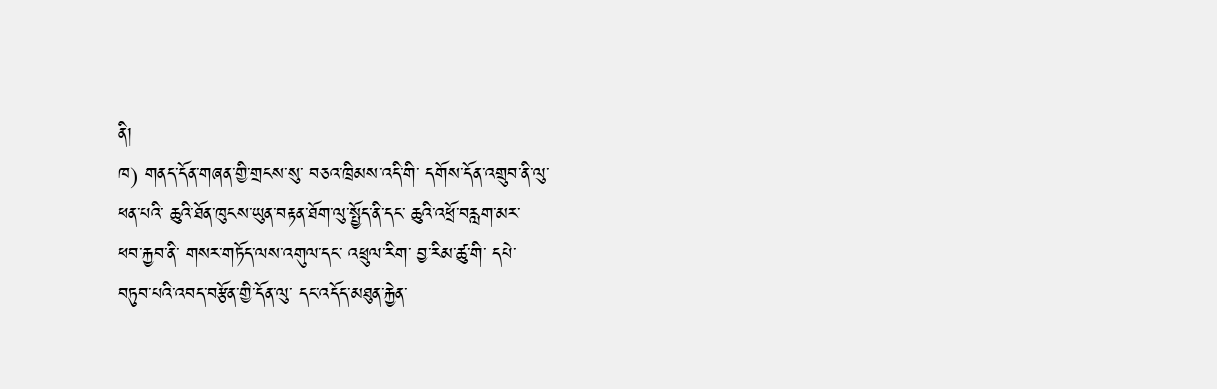ནི།
ཁ) གནད་དོན་གཞན་གྱི་གྲངས་སུ་ བཅའ་ཁྲིམས་འདི་གི་ དགོས་དོན་འགྲུབ་ནི་ལུ་
ཕན་པའི་ ཆུའི་ཐོན་ཁུངས་ཡུན་བརྟན་ཐོག་ལུ་སྤྱོད་ནི་དང་ ཆུའི་འཕྲོ་བརླག་མར་
ཕབ་རྐྱབ་ནི་ གསར་གཏོད་ལས་འགུལ་དང་ འཕྲུལ་རིག་ བྱ་རིམ་ཚུ་གི་ དཔེ་
བཏུབ་པའི་འབད་བརྩོན་གྱི་དོན་ལུ་ དང་འདོད་མཐུན་རྐྱེན་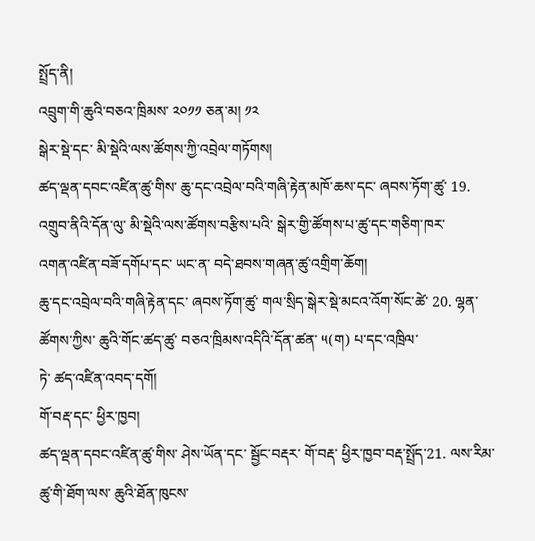སྤྲོད་ནི།
འབྲུག་གི་ཆུའི་བཅའ་ཁྲིམས་ ༢༠༡༡ ཅན་མ། ༡༢
སྒེར་སྡེ་དང་ མི་སྡེའི་ལས་ཚོགས་ཀྱི་འབྲེལ་གཏོགས།
ཚད་ལྡན་དབང་འཛིན་ཚུ་གིས་ ཆུ་དང་འབྲེལ་བའི་གཞི་རྟེན་མཁོ་ཆས་དང་ ཞབས་ཏོག་ཚུ་ 19. འགྲུབ་ནིའི་དོན་ལུ་ མི་སྡེའི་ལས་ཚོགས་བརྩིས་པའི་ སྒེར་གྱི་ཚོགས་པ་ཚུ་དང་གཅིག་ཁར་
འགན་འཛིན་བཟོ་དགོཔ་དང་ ཡང་ན་ བདེ་ཐབས་གཞན་ཚུ་འགྲིག་ཆོག།
ཆུ་དང་འབྲེལ་བའི་གཞི་རྟེན་དང་ ཞབས་ཏོག་ཚུ་ གལ་སྲིད་སྒེར་སྡེ་མངའ་འོག་སོང་ཚེ་ 20. ལྷན་ཚོགས་ཀྱིས་ ཆུའི་གོང་ཚད་ཚུ་ བཅའ་ཁྲིམས་འདིའི་དོན་ཚན་ ༥(ག) པ་དང་འཁྲིལ་
ཏེ་ ཚད་འཛིན་འབད་དགོ།
གོ་བརྡ་དང་ ཕྱིར་ཁྱབ།
ཚད་ལྡན་དབང་འཛིན་ཚུ་གིས་ ཤེས་ཡོན་དང་ སྦྱོང་བརྡར་ གོ་བརྡ་ ཕྱིར་ཁྱབ་བརྡ་སྤྲོད་21. ལས་རིམ་ཚུ་གི་ཐོག་ལས་ ཆུའི་ཐོན་ཁུངས་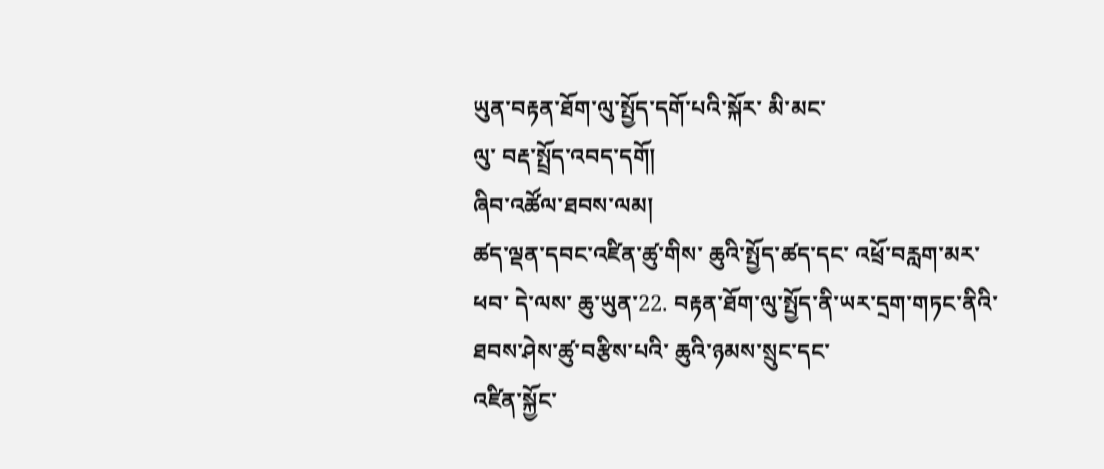ཡུན་བརྟན་ཐོག་ལུ་སྤྱོད་དགོ་པའི་སྐོར་ མི་མང་
ལུ་ བརྡ་སྤྲོད་འབད་དགོ།
ཞིབ་འཚོལ་ཐབས་ལམ།
ཚད་ལྡན་དབང་འཛིན་ཚུ་གིས་ ཆུའི་སྤྱོད་ཚད་དང་ འཕྲོ་བརླག་མར་ཕབ་ དེ་ལས་ ཆུ་ཡུན་22. བརྟན་ཐོག་ལུ་སྤྱོད་ནི་ཡར་དྲག་གཏང་ནིའི་ ཐབས་ཤེས་ཚུ་བརྩིས་པའི་ ཆུའི་ཉམས་སྲུང་དང་
འཛིན་སྐྱོང་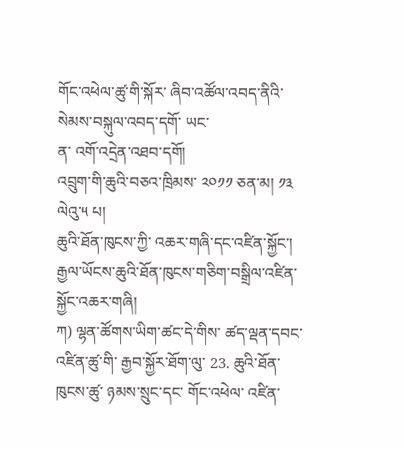གོང་འཕེལ་ཚུ་གི་སྐོར་ ཞིབ་འཚོལ་འབད་ནིའི་སེམས་བསྐུལ་འབད་དགོ་ ཡང་
ན་ འགོ་འདྲེན་འཐབ་དགོ།
འབྲུག་གི་ཆུའི་བཅའ་ཁྲིམས་ ༢༠༡༡ ཅན་མ། ༡༣
ལེའུ་༥ པ།
ཆུའི་ཐོན་ཁུངས་ཀྱི་ འཆར་གཞི་དང་འཛིན་སྐྱོང་།
རྒྱལ་ཡོངས་ཆུའི་ཐོན་ཁུངས་གཅིག་བསྒྲིལ་འཛིན་སྐྱོང་འཆར་གཞི།
ཀ) ལྷན་ཚོགས་ཡིག་ཚང་དེ་གིས་ ཚད་ལྡན་དབང་འཛིན་ཚུ་གི་ རྒྱབ་སྐྱོར་ཐོག་ལུ་ 23. ཆུའི་ཐོན་ཁུངས་ཚུ་ ཉམས་སྲུང་དང་ གོང་འཕེལ་ འཛིན་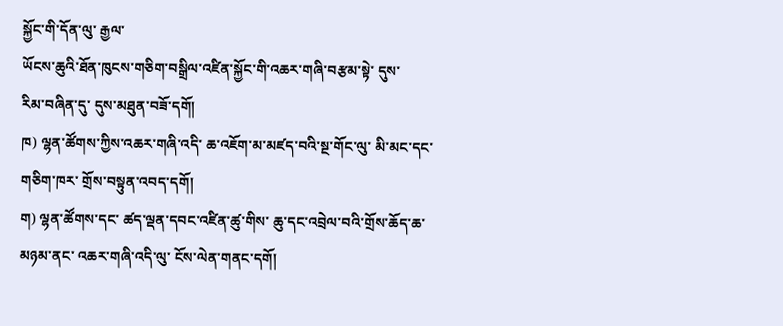སྐྱོང་གི་དོན་ལུ་ རྒྱལ་
ཡོངས་ཆུའི་ཐོན་ཁུངས་གཅིག་བསྒྲིལ་འཛིན་སྐྱོང་གི་འཆར་གཞི་བརྩམ་སྟེ་ དུས་
རིམ་བཞིན་དུ་ དུས་མཐུན་བཟོ་དགོ།
ཁ) ལྷན་ཚོགས་ཀྱིས་འཆར་གཞི་འདི་ ཆ་འཇོག་མ་མཛད་བའི་སྔ་གོང་ལུ་ མི་མང་དང་
གཅིག་ཁར་ གྲོས་བསྟུན་འབད་དགོ།
ག) ལྷན་ཚོགས་དང་ ཚད་ལྡན་དབང་འཛིན་ཚུ་གིས་ ཆུ་དང་འབྲེལ་བའི་གྲོས་ཆོད་ཆ་
མཉམ་ནང་ འཆར་གཞི་འདི་ལུ་ ངོས་ལེན་གནང་དགོ།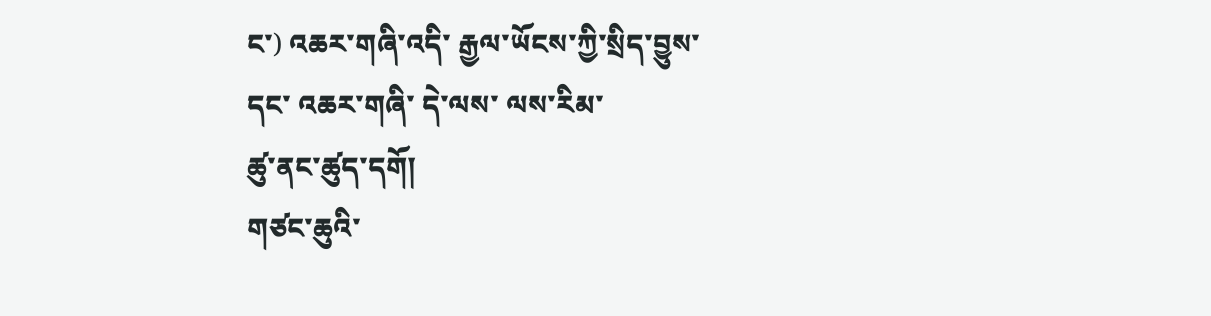ང་) འཆར་གཞི་འདི་ རྒྱལ་ཡོངས་ཀྱི་སྲིད་བྱུས་དང་ འཆར་གཞི་ དེ་ལས་ ལས་རིམ་
ཚུ་ནང་ཚུད་དགོ།
གཙང་ཆུའི་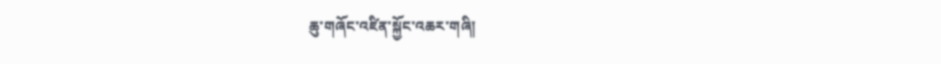ཆུ་གཞོང་འཛིན་སྐྱོང་འཆར་གཞི།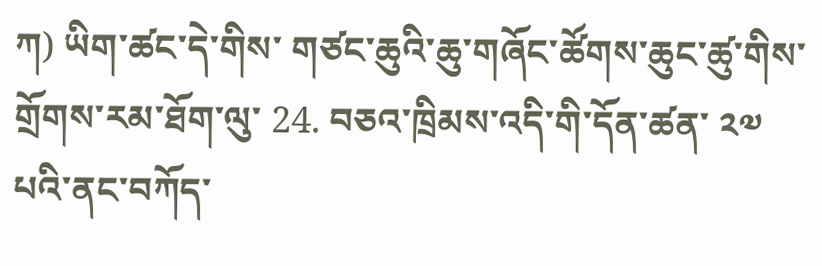ཀ) ཡིག་ཚང་དེ་གིས་ གཙང་ཆུའི་ཆུ་གཞོང་ཚོགས་ཆུང་ཚུ་གིས་གྲོགས་རམ་ཐོག་ལུ་ 24. བཅའ་ཁྲིམས་འདི་གི་དོན་ཚན་ ༢༧ པའི་ནང་བཀོད་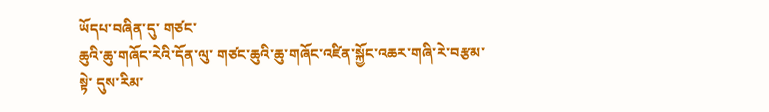ཡོདཔ་བཞིན་དུ་ གཙང་
ཆུའི་ཆུ་གཞོང་རེའི་དོན་ལུ་ གཙང་ཆུའི་ཆུ་གཞོང་འཛིན་སྐྱོང་འཆར་གཞི་རེ་བརྩམ་
སྟེ་ དུས་རིམ་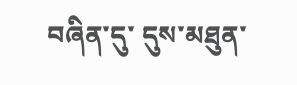བཞིན་དུ་ དུས་མཐུན་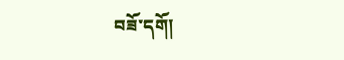བཟོ་དགོ།